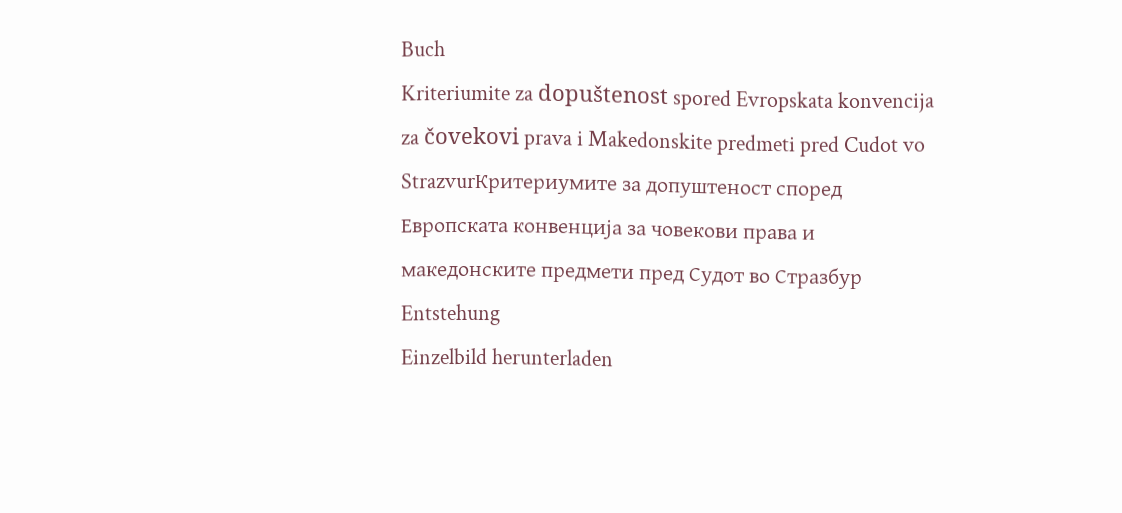Buch
Kriteriumite za dopuštenost spored Evropskata konvencija za čovekovi prava i Makedonskite predmeti pred Cudot vo StrazvurКритериумите за допуштеност според Европската конвенција за човекови права и македонските предмети пред Судот во Стразбур
Entstehung
Einzelbild herunterladen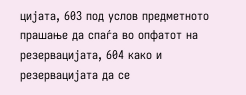цијата, 603 под услов предметното прашање да спаѓа во опфатот на резервацијата, 604 како и резервацијата да се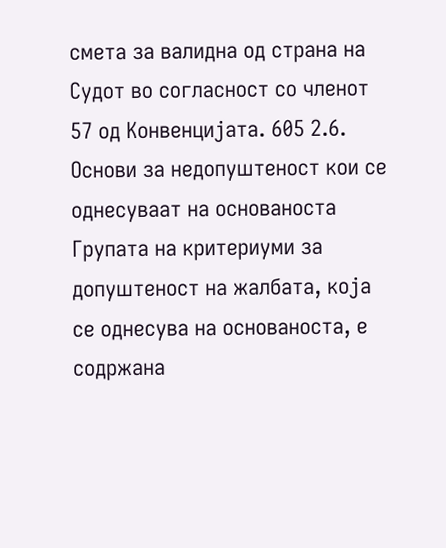смета за валидна од страна на Судот во согласност со членот 57 од Конвенцијата. 605 2.6. Основи за недопуштеност кои се однесуваат на основаноста Групата на критериуми за допуштеност на жалбата, која се однесува на основаноста, е содржана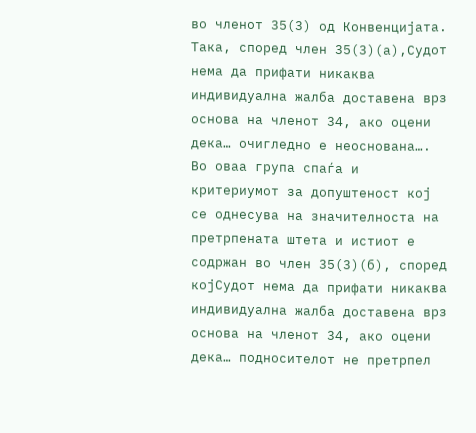во членот 35(3) од Конвенцијата. Така, според член 35(3)(а),Судот нема да прифати никаква индивидуална жалба доставена врз основа на членот 34, ако оцени дека… очигледно е неоснована…. Во оваа група спаѓа и критериумот за допуштеност кој се однесува на значителноста на претрпената штета и истиот е содржан во член 35(3)(б), според којСудот нема да прифати никаква индивидуална жалба доставена врз основа на членот 34, ако оцени дека… подносителот не претрпел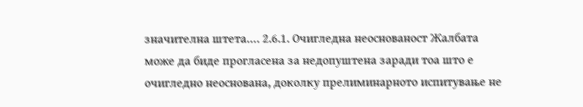значителна штета…. 2.6.1. Очигледна неоснованост Жалбата може да биде прогласена за недопуштена заради тоа што е очигледно неоснована, доколку прелиминарното испитување не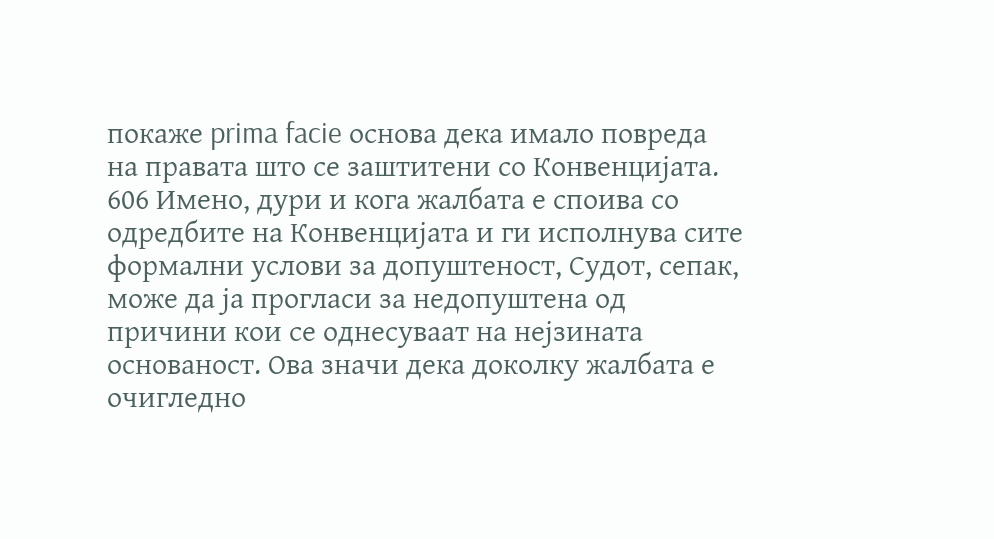покаже prima facie основа дека имало повреда на правата што се заштитени со Конвенцијата. 606 Имено, дури и кога жалбата е споива со одредбите на Конвенцијата и ги исполнува сите формални услови за допуштеност, Судот, сепак, може да ја прогласи за недопуштена од причини кои се однесуваат на нејзината основаност. Ова значи дека доколку жалбата е очигледно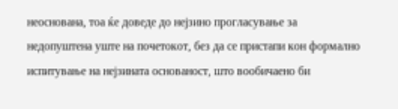неоснована, тоа ќе доведе до нејзино прогласување за недопуштена уште на почетокот, без да се пристапи кон формално испитување на нејзината основаност, што вообичаено би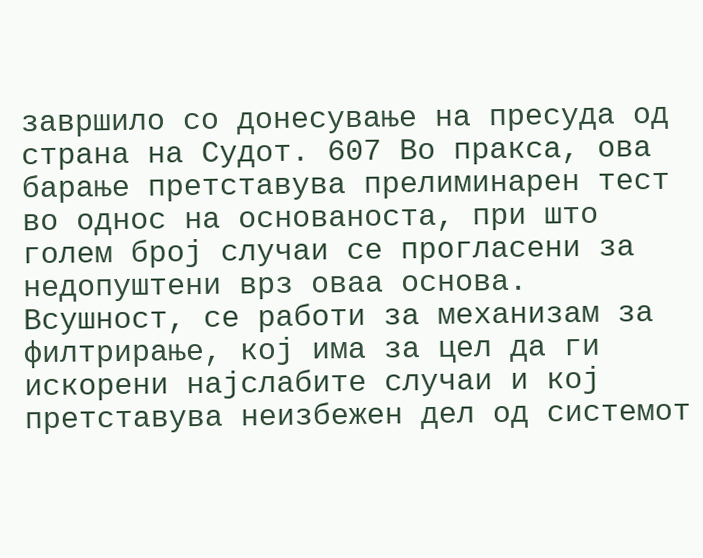завршило со донесување на пресуда од страна на Судот. 607 Во пракса, ова барање претставува прелиминарен тест во однос на основаноста, при што голем број случаи се прогласени за недопуштени врз оваа основа. Всушност, се работи за механизам за филтрирање, кој има за цел да ги искорени најслабите случаи и кој претставува неизбежен дел од системот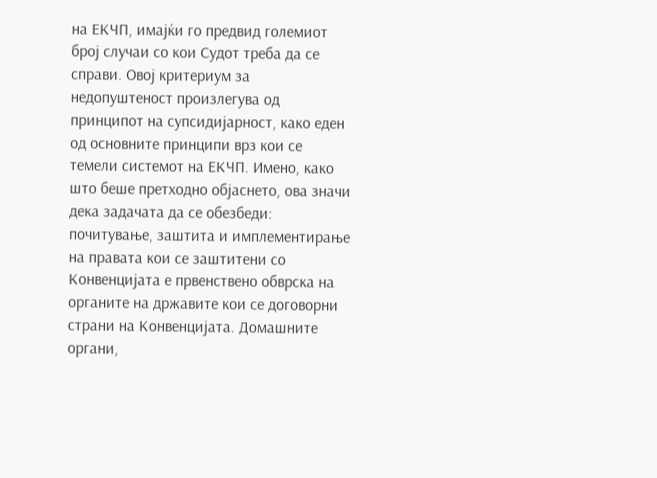на ЕКЧП, имајќи го предвид големиот број случаи со кои Судот треба да се справи. Овој критериум за недопуштеност произлегува од принципот на супсидијарност, како еден од основните принципи врз кои се темели системот на ЕКЧП. Имено, како што беше претходно објаснето, ова значи дека задачата да се обезбеди: почитување, заштита и имплементирање на правата кои се заштитени со Конвенцијата е првенствено обврска на органите на државите кои се договорни страни на Конвенцијата. Домашните органи,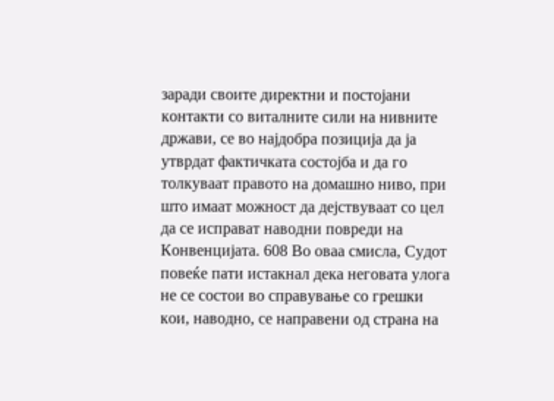заради своите директни и постојани контакти со виталните сили на нивните држави, се во најдобра позиција да ја утврдат фактичката состојба и да го толкуваат правото на домашно ниво, при што имаат можност да дејствуваат со цел да се исправат наводни повреди на Конвенцијата. 608 Во оваа смисла, Судот повеќе пати истакнал дека неговата улога не се состои во справување со грешки кои, наводно, се направени од страна на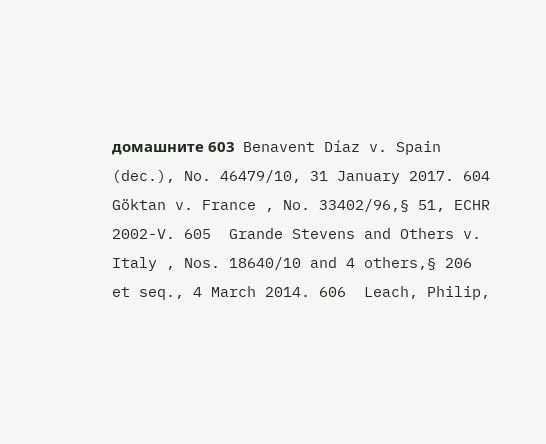домашните 603  Benavent Díaz v. Spain (dec.), No. 46479/10, 31 January 2017. 604  Göktan v. France , No. 33402/96,§ 51, ECHR 2002-V. 605  Grande Stevens and Others v. Italy , Nos. 18640/10 and 4 others,§ 206 et seq., 4 March 2014. 606  Leach, Philip,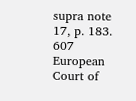supra note 17, p. 183. 607  European Court of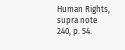Human Rights, supra note 240, p. 54.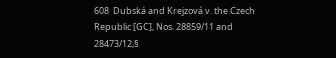608  Dubská and Krejzová v. the Czech Republic [GC], Nos. 28859/11 and 28473/12,§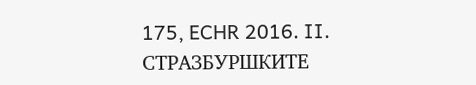175, ECHR 2016. II. СТРАЗБУРШКИТЕ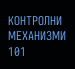КОНТРОЛНИ МЕХАНИЗМИ 101